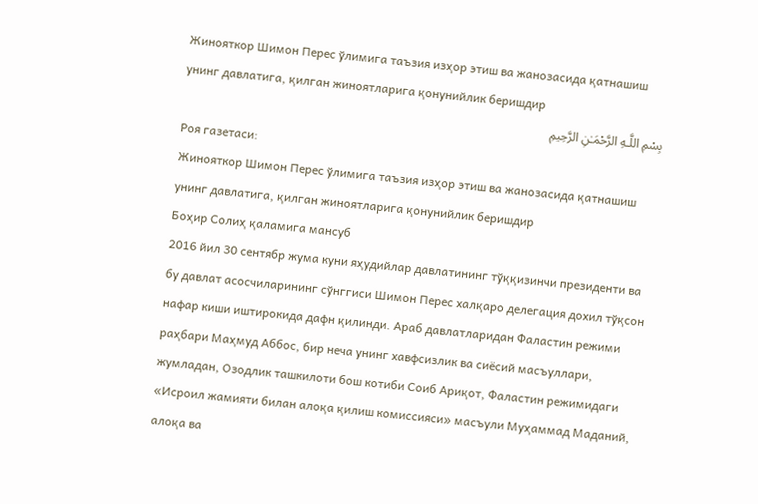Жинояткор Шимон Перес ўлимига таъзия изҳор этиш ва жанозасида қатнашиш унинг давлатига, қилган жиноятларига қонунийлик беришдир
بِسْمِ اللَّـهِ الرَّحْمَـٰنِ الرَّحِيمِ
Роя газетаси:
Жинояткор Шимон Перес ўлимига таъзия изҳор этиш ва жанозасида қатнашиш унинг давлатига, қилган жиноятларига қонунийлик беришдир
Боҳир Солиҳ қаламига мансуб
2016 йил 30 сентябр жума куни яҳудийлар давлатининг тўққизинчи президенти ва бу давлат асосчиларининг сўнггиси Шимон Перес халқаро делегация дохил тўқсон нафар киши иштирокида дафн қилинди. Араб давлатларидан Фаластин режими раҳбари Маҳмуд Аббос, бир неча унинг хавфсизлик ва сиёсий масъуллари, жумладан, Озодлик ташкилоти бош котиби Соиб Ариқот, Фаластин режимидаги «Исроил жамияти билан алоқа қилиш комиссияси» масъули Муҳаммад Маданий, алоқа ва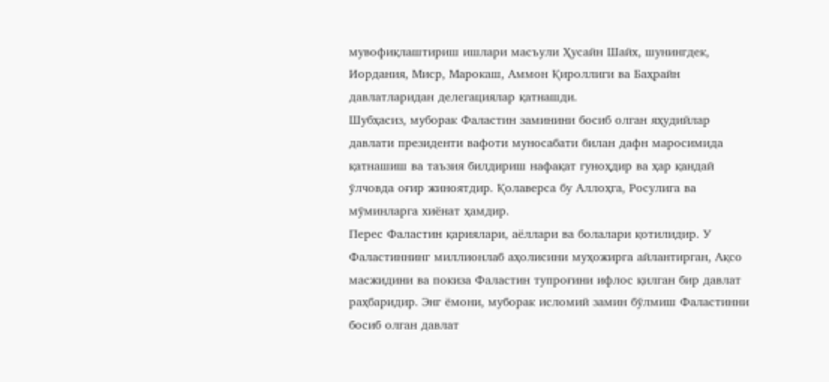мувофиқлаштириш ишлари масъули Ҳусайн Шайх, шунингдек, Иордания, Миср, Марокаш, Аммон Қироллиги ва Баҳрайн давлатларидан делегациялар қатнашди.
Шубҳасиз, муборак Фаластин заминини босиб олган яҳудийлар давлати президенти вафоти муносабати билан дафн маросимида қатнашиш ва таъзия билдириш нафақат гуноҳдир ва ҳар қандай ўлчовда оғир жиноятдир. Қолаверса бу Аллоҳга, Росулига ва мўминларга хиёнат ҳамдир.
Перес Фаластин қариялари, аёллари ва болалари қотилидир. У Фаластиннинг миллионлаб аҳолисини муҳожирга айлантирган, Ақсо масжидини ва покиза Фаластин тупроғини ифлос қилган бир давлат раҳбаридир. Энг ёмони, муборак исломий замин бўлмиш Фаластинни босиб олган давлат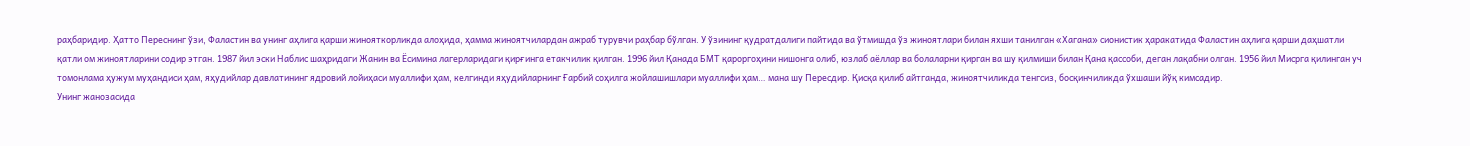раҳбаридир. Ҳатто Переснинг ўзи, Фаластин ва унинг аҳлига қарши жинояткорликда алоҳида, ҳамма жиноятчилардан ажраб турувчи раҳбар бўлган. У ўзининг қудратдалиги пайтида ва ўтмишда ўз жиноятлари билан яхши танилган «Хагана» сионистик ҳаракатида Фаластин аҳлига қарши даҳшатли қатли ом жиноятларини содир этган. 1987 йил эски Наблис шаҳридаги Жанин ва Ёсимина лагерларидаги қирғинга етакчилик қилган. 1996 йил Қанада БМТ қароргоҳини нишонга олиб, юзлаб аёллар ва болаларни қирган ва шу қилмиши билан Қана қассоби, деган лақабни олган. 1956 йил Мисрга қилинган уч томонлама ҳужум муҳандиси ҳам, яҳудийлар давлатининг ядровий лойиҳаси муаллифи ҳам, келгинди яҳудийларнинг Ғарбий соҳилга жойлашишлари муаллифи ҳам… мана шу Пересдир. Қисқа қилиб айтганда, жиноятчиликда тенгсиз, босқинчиликда ўхшаши йўқ кимсадир.
Унинг жанозасида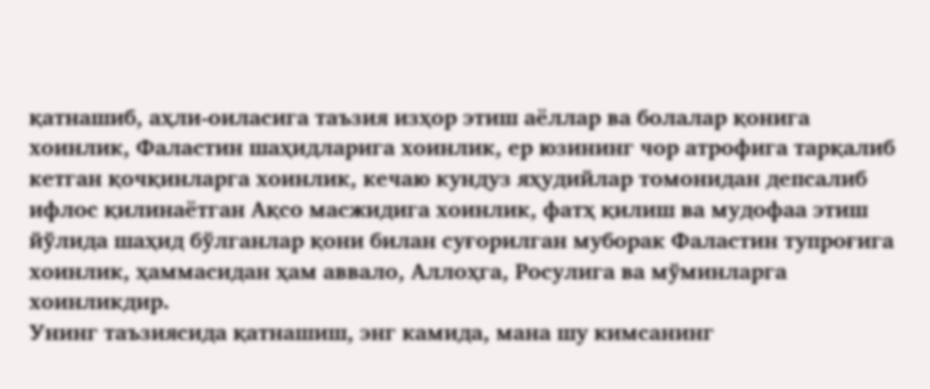қатнашиб, аҳли-оиласига таъзия изҳор этиш аёллар ва болалар қонига хоинлик, Фаластин шаҳидларига хоинлик, ер юзининг чор атрофига тарқалиб кетган қочқинларга хоинлик, кечаю кундуз яҳудийлар томонидан депсалиб ифлос қилинаётган Ақсо масжидига хоинлик, фатҳ қилиш ва мудофаа этиш йўлида шаҳид бўлганлар қони билан суғорилган муборак Фаластин тупроғига хоинлик, ҳаммасидан ҳам аввало, Аллоҳга, Росулига ва мўминларга хоинликдир.
Унинг таъзиясида қатнашиш, энг камида, мана шу кимсанинг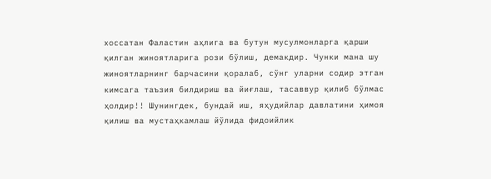хоссатан Фаластин аҳлига ва бутун мусулмонларга қарши қилган жиноятларига рози бўлиш, демакдир. Чунки мана шу жиноятларнинг барчасини қоралаб, сўнг уларни содир этган кимсага таъзия билдириш ва йиғлаш, тасаввур қилиб бўлмас ҳолдир!! Шунингдек, бундай иш, яҳудийлар давлатини ҳимоя қилиш ва мустаҳкамлаш йўлида фидоийлик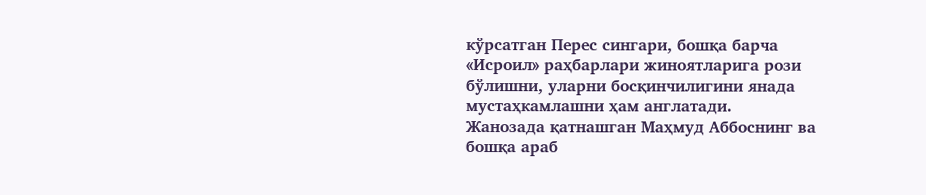кўрсатган Перес сингари, бошқа барча «Исроил» раҳбарлари жиноятларига рози бўлишни, уларни босқинчилигини янада мустаҳкамлашни ҳам англатади.
Жанозада қатнашган Маҳмуд Аббоснинг ва бошқа араб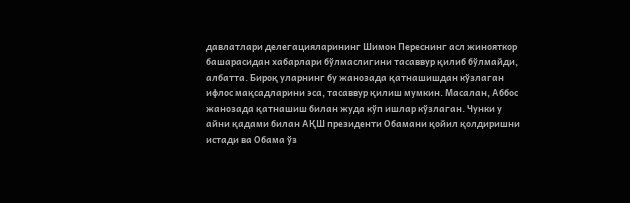давлатлари делегацияларининг Шимон Переснинг асл жинояткор башарасидан хабарлари бўлмаслигини тасаввур қилиб бўлмайди, албатта. Бироқ уларнинг бу жанозада қатнашишдан кўзлаган ифлос мақсадларини эса, тасаввур қилиш мумкин. Масалан, Аббос жанозада қатнашиш билан жуда кўп ишлар кўзлаган. Чунки у айни қадами билан АҚШ президенти Обамани қойил қолдиришни истади ва Обама ўз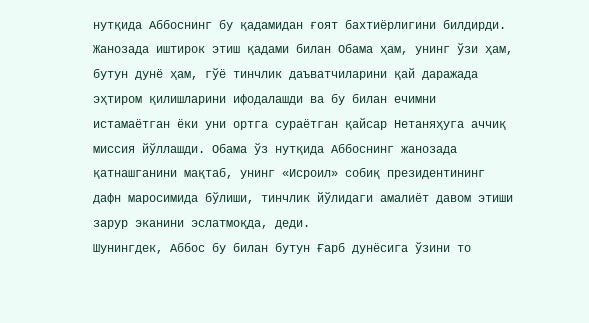нутқида Аббоснинг бу қадамидан ғоят бахтиёрлигини билдирди. Жанозада иштирок этиш қадами билан Обама ҳам, унинг ўзи ҳам, бутун дунё ҳам, гўё тинчлик даъватчиларини қай даражада эҳтиром қилишларини ифодалашди ва бу билан ечимни истамаётган ёки уни ортга сураётган қайсар Нетаняҳуга аччиқ миссия йўллашди. Обама ўз нутқида Аббоснинг жанозада қатнашганини мақтаб, унинг «Исроил» собиқ президентининг дафн маросимида бўлиши, тинчлик йўлидаги амалиёт давом этиши зарур эканини эслатмоқда, деди.
Шунингдек, Аббос бу билан бутун Ғарб дунёсига ўзини то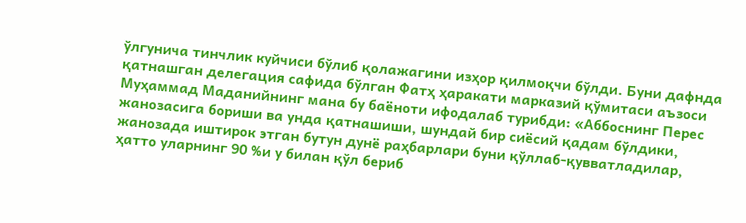ўлгунича тинчлик куйчиси бўлиб қолажагини изҳор қилмоқчи бўлди. Буни дафнда қатнашган делегация сафида бўлган Фатҳ ҳаракати марказий қўмитаси аъзоси Муҳаммад Маданийнинг мана бу баёноти ифодалаб турибди: «Аббоснинг Перес жанозасига бориши ва унда қатнашиши, шундай бир сиёсий қадам бўлдики, жанозада иштирок этган бутун дунё раҳбарлари буни қўллаб-қувватладилар, ҳатто уларнинг 90 %и у билан қўл бериб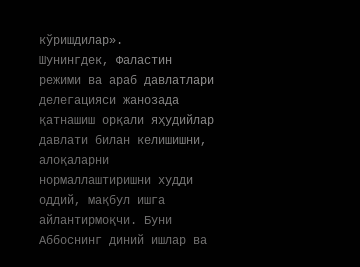кўришдилар».
Шунингдек, Фаластин режими ва араб давлатлари делегацияси жанозада қатнашиш орқали яҳудийлар давлати билан келишишни, алоқаларни нормаллаштиришни худди оддий, мақбул ишга айлантирмоқчи. Буни Аббоснинг диний ишлар ва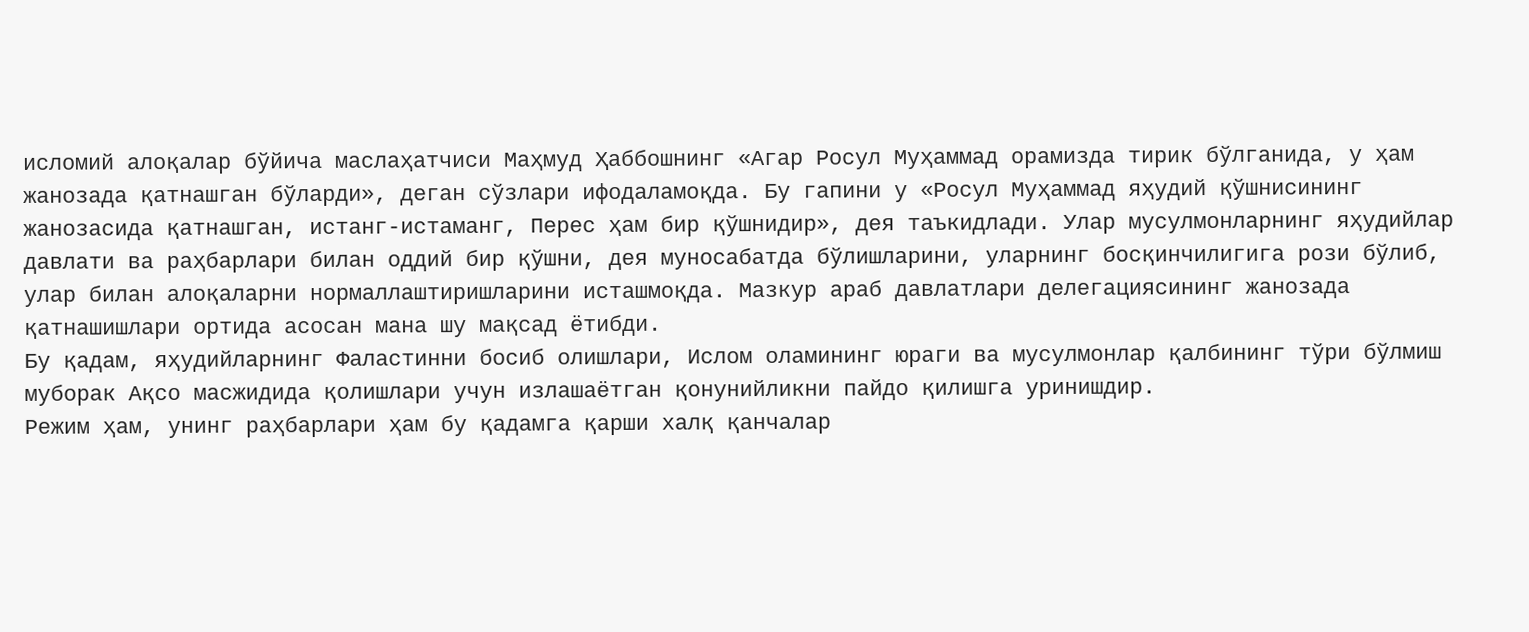исломий алоқалар бўйича маслаҳатчиси Маҳмуд Ҳаббошнинг «Агар Росул Муҳаммад орамизда тирик бўлганида, у ҳам жанозада қатнашган бўларди», деган сўзлари ифодаламоқда. Бу гапини у «Росул Муҳаммад яҳудий қўшнисининг жанозасида қатнашган, истанг-истаманг, Перес ҳам бир қўшнидир», дея таъкидлади. Улар мусулмонларнинг яҳудийлар давлати ва раҳбарлари билан оддий бир қўшни, дея муносабатда бўлишларини, уларнинг босқинчилигига рози бўлиб, улар билан алоқаларни нормаллаштиришларини исташмоқда. Мазкур араб давлатлари делегациясининг жанозада қатнашишлари ортида асосан мана шу мақсад ётибди.
Бу қадам, яҳудийларнинг Фаластинни босиб олишлари, Ислом оламининг юраги ва мусулмонлар қалбининг тўри бўлмиш муборак Ақсо масжидида қолишлари учун излашаётган қонунийликни пайдо қилишга уринишдир.
Режим ҳам, унинг раҳбарлари ҳам бу қадамга қарши халқ қанчалар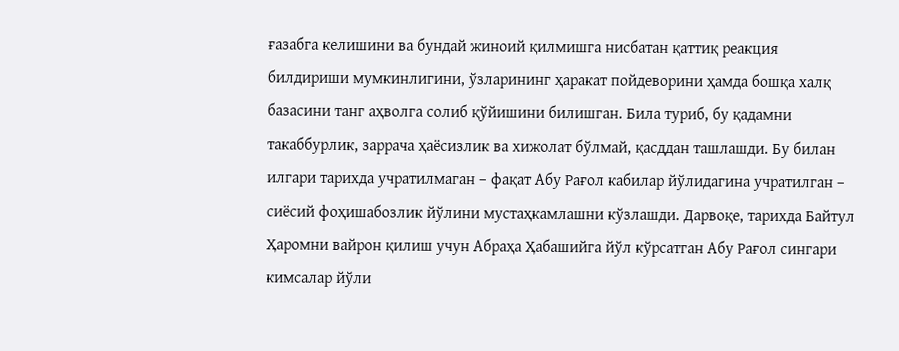ғазабга келишини ва бундай жиноий қилмишга нисбатан қаттиқ реакция билдириши мумкинлигини, ўзларининг ҳаракат пойдеворини ҳамда бошқа халқ базасини танг аҳволга солиб қўйишини билишган. Била туриб, бу қадамни такаббурлик, заррача ҳаёсизлик ва хижолат бўлмай, қасддан ташлашди. Бу билан илгари тарихда учратилмаган – фақат Абу Рағол кабилар йўлидагина учратилган – сиёсий фоҳишабозлик йўлини мустаҳкамлашни кўзлашди. Дарвоқе, тарихда Байтул Ҳаромни вайрон қилиш учун Абраҳа Ҳабашийга йўл кўрсатган Абу Рағол сингари кимсалар йўли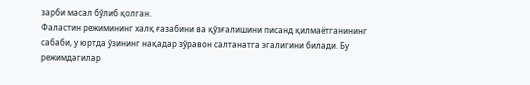зарби масал бўлиб қолган.
Фаластин режимининг халқ ғазабини ва қўзғалишини писанд қилмаётганининг сабаби, у юртда ўзининг нақадар зўравон салтанатга эгалигини билади. Бу режимдагилар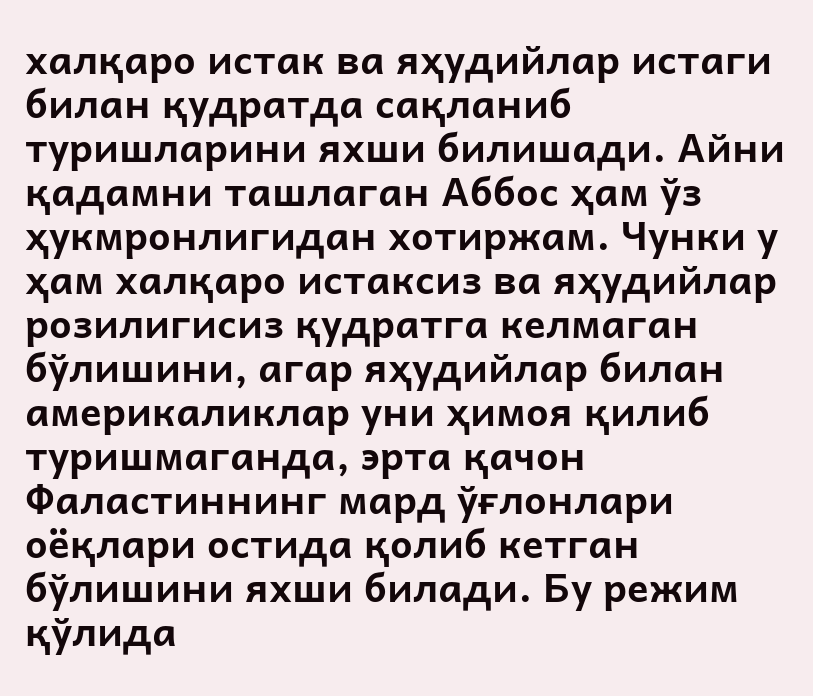халқаро истак ва яҳудийлар истаги билан қудратда сақланиб туришларини яхши билишади. Айни қадамни ташлаган Аббос ҳам ўз ҳукмронлигидан хотиржам. Чунки у ҳам халқаро истаксиз ва яҳудийлар розилигисиз қудратга келмаган бўлишини, агар яҳудийлар билан америкаликлар уни ҳимоя қилиб туришмаганда, эрта қачон Фаластиннинг мард ўғлонлари оёқлари остида қолиб кетган бўлишини яхши билади. Бу режим қўлида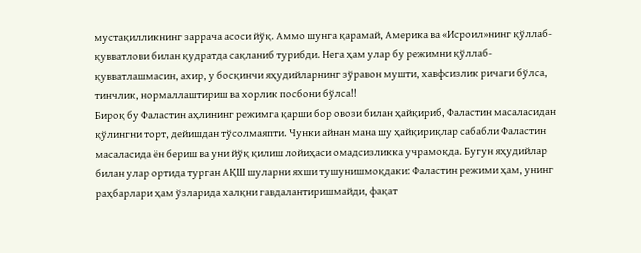мустақилликнинг заррача асоси йўқ. Аммо шунга қарамай, Америка ва «Исроил»нинг қўллаб-қувватлови билан қудратда сақланиб турибди. Нега ҳам улар бу режимни қўллаб-қувватлашмасин, ахир, у босқинчи яҳудийларнинг зўравон мушти, хавфсизлик ричаги бўлса, тинчлик, нормаллаштириш ва хорлик посбони бўлса!!
Бироқ бу Фаластин аҳлининг режимга қарши бор овози билан ҳайқириб, Фаластин масаласидан қўлингни торт, дейишдан тўсолмаяпти. Чунки айнан мана шу ҳайқириқлар сабабли Фаластин масаласида ён бериш ва уни йўқ қилиш лойиҳаси омадсизликка учрамоқда. Бугун яҳудийлар билан улар ортида турган АҚШ шуларни яхши тушунишмоқдаки: Фаластин режими ҳам, унинг раҳбарлари ҳам ўзларида халқни гавдалантиришмайди, фақат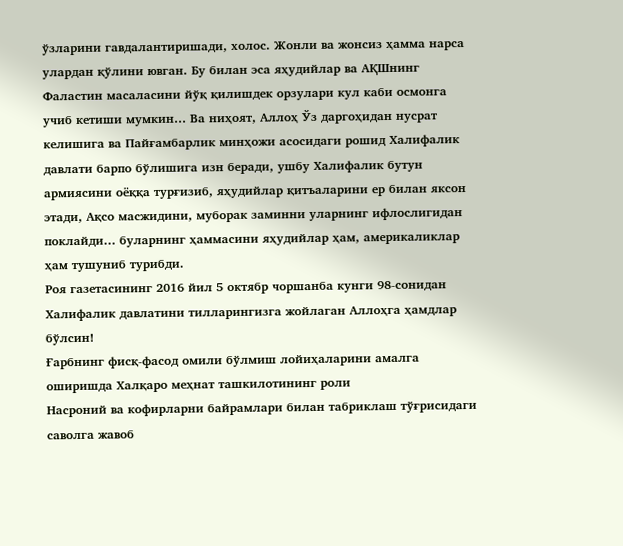ўзларини гавдалантиришади, холос. Жонли ва жонсиз ҳамма нарса улардан қўлини ювган. Бу билан эса яҳудийлар ва АҚШнинг Фаластин масаласини йўқ қилишдек орзулари кул каби осмонга учиб кетиши мумкин… Ва ниҳоят, Аллоҳ Ўз даргоҳидан нусрат келишига ва Пайғамбарлик минҳожи асосидаги рошид Халифалик давлати барпо бўлишига изн беради, ушбу Халифалик бутун армиясини оёққа турғизиб, яҳудийлар қитъаларини ер билан яксон этади, Ақсо масжидини, муборак заминни уларнинг ифлослигидан поклайди… буларнинг ҳаммасини яҳудийлар ҳам, америкаликлар ҳам тушуниб турибди.
Роя газетасининг 2016 йил 5 октябр чоршанба кунги 98-сонидан
Халифалик давлатини тилларингизга жойлаган Аллоҳга ҳамдлар бўлсин!
Ғарбнинг фисқ-фасод омили бўлмиш лойиҳаларини амалга оширишда Халқаро меҳнат ташкилотининг роли
Насроний ва кофирларни байрамлари билан табриклаш тўғрисидаги саволга жавоб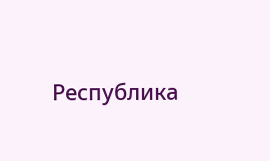Республика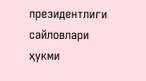президентлиги сайловлари ҳукми